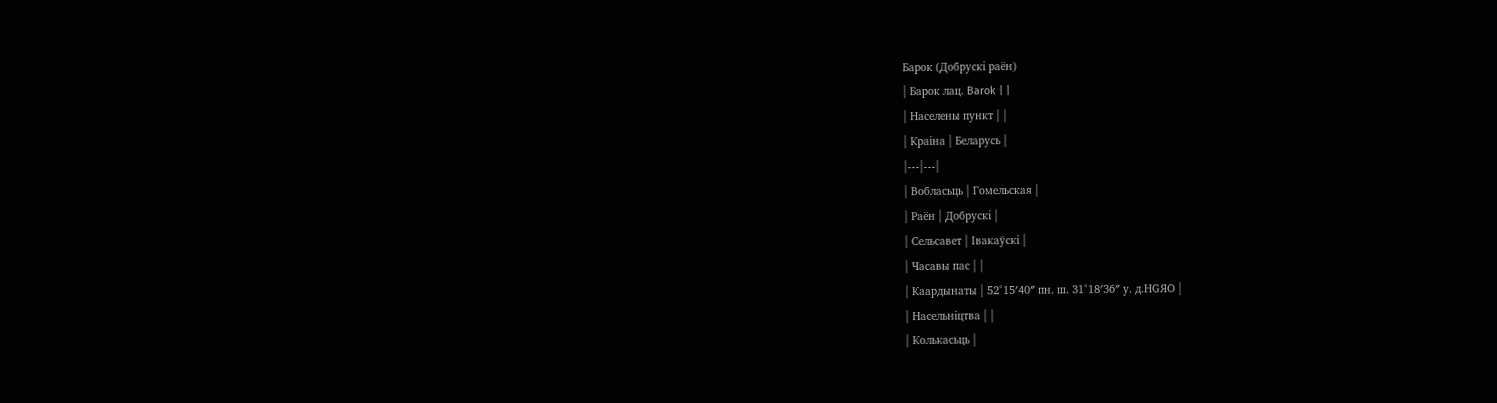Барок (Добрускі раён)
| Барок лац. Barok | |
| Населены пункт | |
| Краіна | Беларусь |
|---|---|
| Вобласьць | Гомельская |
| Раён | Добрускі |
| Сельсавет | Івакаўскі |
| Часавы пас | |
| Каардынаты | 52°15′40″ пн. ш. 31°18′36″ у. д.HGЯO |
| Насельніцтва | |
| Колькасьць |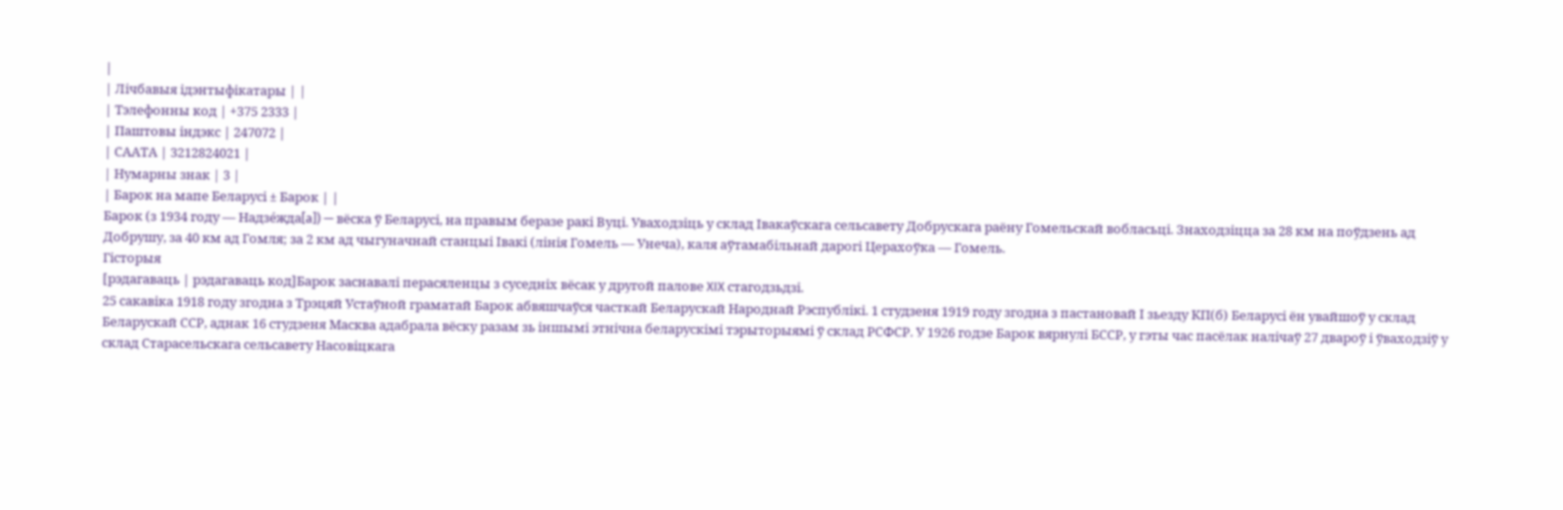|
| Лічбавыя ідэнтыфікатары | |
| Тэлефонны код | +375 2333 |
| Паштовы індэкс | 247072 |
| СААТА | 3212824021 |
| Нумарны знак | 3 |
| Барок на мапе Беларусі ± Барок | |
Барок (з 1934 году — Надзе́жда[a]) — вёска ў Беларусі, на правым беразе ракі Вуці. Уваходзіць у склад Івакаўскага сельсавету Добрускага раёну Гомельскай вобласьці. Знаходзіцца за 28 км на поўдзень ад Добрушу, за 40 км ад Гомля; за 2 км ад чыгуначнай станцыі Івакі (лінія Гомель — Унеча), каля аўтамабільнай дарогі Церахоўка — Гомель.
Гісторыя
[рэдагаваць | рэдагаваць код]Барок заснавалі перасяленцы з суседніх вёсак у другой палове XIX стагодзьдзі.
25 сакавіка 1918 году згодна з Трэцяй Устаўной граматай Барок абвяшчаўся часткай Беларускай Народнай Рэспублікі. 1 студзеня 1919 году згодна з пастановай І зьезду КП(б) Беларусі ён увайшоў у склад Беларускай ССР, аднак 16 студзеня Масква адабрала вёску разам зь іншымі этнічна беларускімі тэрыторыямі ў склад РСФСР. У 1926 годзе Барок вярнулі БССР, у гэты час пасёлак налічаў 27 двароў і ўваходзіў у склад Старасельскага сельсавету Насовіцкага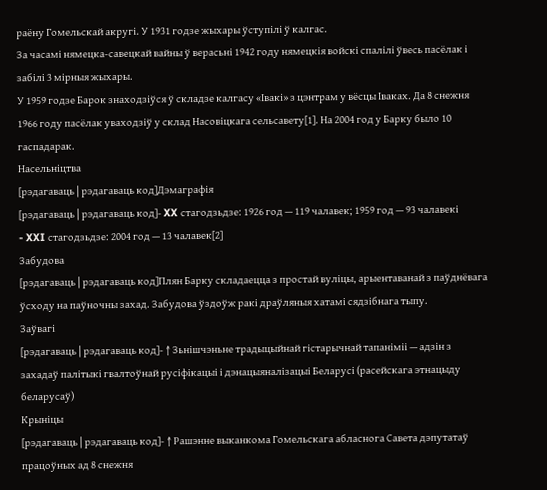раёну Гомельскай акругі. У 1931 годзе жыхары ўступілі ў калгас.
За часамі нямецка-савецкай вайны ў верасьні 1942 году нямецкія войскі спалілі ўвесь пасёлак і забілі 3 мірныя жыхары.
У 1959 годзе Барок знаходзіўся ў складзе калгасу «Івакі» з цэнтрам у вёсцы Іваках. Да 8 снежня 1966 году пасёлак уваходзіў у склад Насовіцкага сельсавету[1]. На 2004 год у Барку было 10 гаспадарак.
Насельніцтва
[рэдагаваць | рэдагаваць код]Дэмаграфія
[рэдагаваць | рэдагаваць код]- XX стагодзьдзе: 1926 год — 119 чалавек; 1959 год — 93 чалавекі
- XXI стагодзьдзе: 2004 год — 13 чалавек[2]
Забудова
[рэдагаваць | рэдагаваць код]Плян Барку складаецца з простай вуліцы, арыентаванай з паўднёвага ўсходу на паўночны захад. Забудова ўздоўж ракі драўляныя хатамі сядзібнага тыпу.
Заўвагі
[рэдагаваць | рэдагаваць код]- ↑ Зьнішчэньне традыцыйнай гістарычнай тапаніміі — адзін з захадаў палітыкі гвалтоўнай русіфікацыі і дэнацыяналізацыі Беларусі (расейскага этнацыду беларусаў)
Крыніцы
[рэдагаваць | рэдагаваць код]- ↑ Рашэнне выканкома Гомельскага абласнога Савета дэпутатаў працоўных ад 8 снежня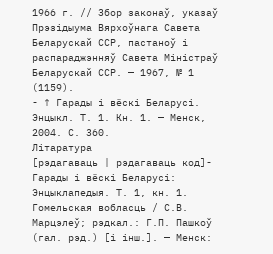1966 г. // Збор законаў, указаў Прэзідыума Вярхоўнага Савета Беларускай ССР, пастаноў і распараджэнняў Савета Міністраў Беларускай ССР. — 1967, № 1 (1159).
- ↑ Гарады і вёскі Беларусі. Энцыкл. Т. 1. Кн. 1. — Менск, 2004. С. 360.
Літаратура
[рэдагаваць | рэдагаваць код]- Гарады і вёскі Беларусі: Энцыклапедыя. Т. 1, кн. 1. Гомельская вобласць / С.В. Марцэлеў; рэдкал.: Г.П. Пашкоў (гал. рэд.) [і інш.]. — Менск: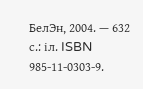БелЭн, 2004. — 632 с.: іл. ISBN 985-11-0303-9.